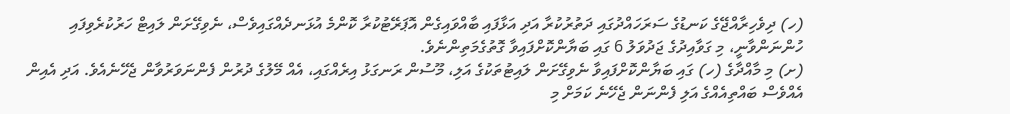(ހ) ދިވެހިރާއްޖޭގެ ކަނޑުގެ ސަރަހައްދުގައި ދަތުރުކުރާ އަދި އަޅާފައި ބާއްވައިގެން އޮޕަރޭޓުކުރާ ކޮންމެ އުޅަނދެއްގައިވެސް، ނެވިގޭށަން ލައިޓް ހަރުކުރެވިފައި ހުންނަންވާނީ، މި ގަވާއިދުގެ ޖަދުވަލު 6 ގައި ބަޔާންކޮށްފައިވާ ގޮތުގެމަތިންނެވެ.
(ށ) މި މާއްދާގެ (ހ) ގައި ބަޔާންކޮށްފައިވާ ނެވިގޭށަން ލައިޓުތަކުގެ އަލި، މޫސުން ރަނގަޅު އިރެއްގައި، އެއް މޭލުގެ ދުރުން ފެންނަވަރުވާން ޖެހޭނެއެވެ. އަދި އެއިން އެއްވެސް ބައްތިއެއްގެ އަލި ފެންނަން ޖެހޭނެ ކަމަށް މި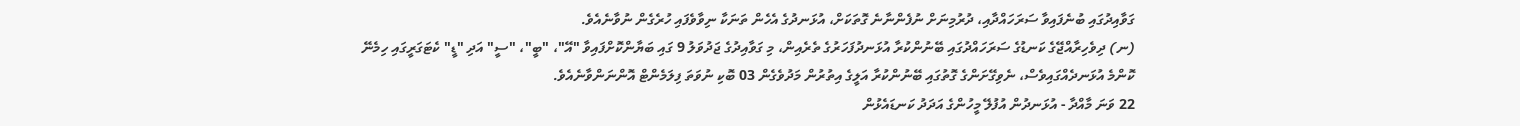ގަވާއިދުގައި ބުނެފައިވާ ސަރަހައްދާއި، ދުރުމިނަށް ނުފެންނާނެ ގޮތަކަށް، އުޅަނދުގެ އެހެން ތަނަކާ ނިވާވެފައި ހުރެގެން ނުވާނެއެވެ.
(ނ) ދިވެހިރާއްޖޭގެ ކަނޑުގެ ސަރަހައްދުގައި ބޭނުންކުރާ އުޅަނދުފަހަރުގެ ތެރެއިން، މި ގަވާއިދުގެ ޖަދުވަލު 9 ގައި ބަޔާންކޮށްފައިވާ "އޭ"، "ބީ"، "ސީ" އަދި "ޑީ" ކެޓަގަރީގައި ހިމެނޭ ކޮންމެ އުޅަނދެއްގައިވެސް، ނެވިގޭށަންގެ ގޮތުގައި ބޭނުންކުރާ އަލީގެ އިތުރުން މަދުވެގެން 03 ބޮކި ނުވަތަ ފިލަމެންޓް އޮންނަންވާނެއެވެ.
22 ވަނަ މާއްދާ - އުޅަނދުން އުފުލޭ މީހުންގެ އަދަދު ކަނޑައެޅުން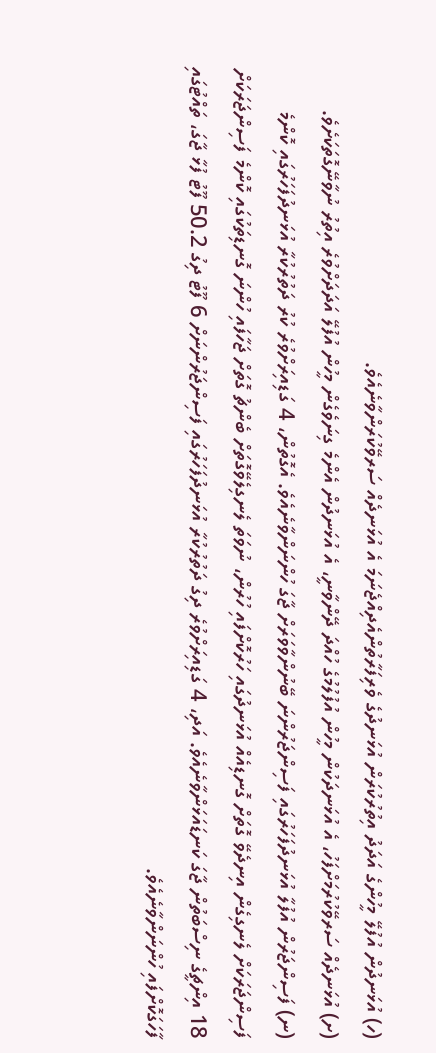(ހ) އުޅަނދުން އުފުލޭ މީހުންގެ އަދަދު އިތުރުކުރަން އުޅަނދުގެ ވެރިފަރާތުންއެދިއްޖެނަމަ އެ އުޅަނދެއް ސަރވޭކުރަންވާނެއެވެ.
(ށ) އުޅަނދެއް ސަރވޭކުރުމަށްފަހު، އެ އުޅަނދަކުން މީހުން އުފުލުމުގެ ހުއްދަ ދޭންވާނީ، އެ އުޅަނދުން އެންމެ ގިނަވެގެން މީހުން އުފުލޭ އަދަދަށްވުރެ އިތުރު ނުވާނޭގޮތަކަށެވެ.
(ނ) ފަސިންޖަރުން އުފުލާ އުޅަނދުފަހަރުގައި ފަސިންޖަރުންނަ ބޭނުންވާވަރަށް ޖާގަ ހުންނަންވާނެއެވެ. އެގޮތުން، 4 ގަޑިއިރަށްވުރެ ކުރު ދަތުރުކުރާ އުޅަނދުފަހަރުގައި ކޮންމެ ފަސިންޖަރަކަށް ލެނގިގެން އިނދެވޭ ގޮތަށް ގޮނޑިއެއް އުޅަނދުގައި ހަރުކޮށްފައި ހުރުން، ނުވަތަ ލެނގިލެވޭގޮތަށް ބެންޗު ގޮތަށް ޖަހާފައި ހުންނަ ގޮނޑިތަކުގައި ކޮންމެ ފަސިންޖަރަކަށް 18 އިންޗީގެ ނިސްބަތުން ޖާގަ ކަނޑައަޅަންވާނެއެވެ. އަދި، 4 ގަޑިއިރަށްވުރެ ދިގު ދަތުރުކުރާ އުޅަނދުފަހަރުގައި ފަސިންޖަރުންނަށް 6 ފޫޓު ދިގު 50.2 ފޫޓު ފުޅާ ޖާގަ، ތައްޓުގައި ފާހަގަކޮށްފައި ހުންނަންވާނެއެވެ.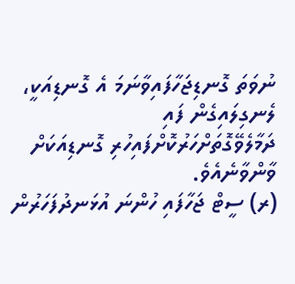ނުވަތަ ގޮނޑިޖަހާފައިވާނަމަ އެ ގޮނޑިއަކީ، ލެނގިލައިގެން ފައި ދަމާލެވޭގޮތަށްހަރުކޮށްފައިހުރި ގޮނޑިއަކަށް ވާންވާނެއެވެ.
(ރ) ސީޓް ޖަހާފައި ހުންނަ އުޅަނދުފަހަރުން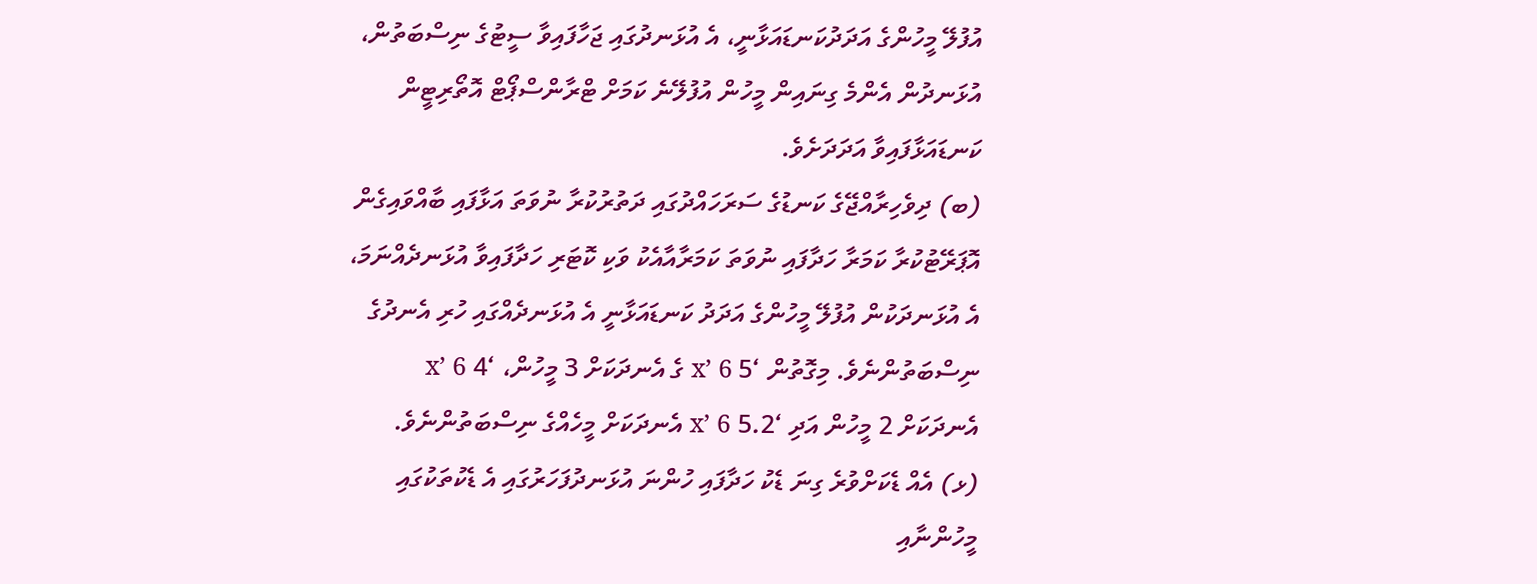އުފުލޭ މީހުންގެ އަދަދުކަނޑައަޅާނީ، އެ އުޅަނދުގައި ޖަހާފައިވާ ސީޓުގެ ނިސްބަތުން، އުޅަނދުން އެންމެ ގިނައިން މީހުން އުފުލޭނެ ކަމަށް ޓްރާންސްޕޯޓް އޮތޯރިޓީން ކަނޑައަޅާފައިވާ އަދަދަށެވެ.
(ބ) ދިވެހިރާއްޖޭގެ ކަނޑުގެ ސަރަހައްދުގައި ދަތުރުކުރާ ނުވަތަ އަޅާފައި ބާއްވައިގެން އޮޕަރޭޓުކުރާ ކަމަރާ ހަދާފައި ނުވަތަ ކަމަރާއާއެކު ވަކި ކޮޓަރި ހަދާފައިވާ އުޅަނދެއްނަމަ، އެ އުޅަނދަކުން އުފުލޭ މީހުންގެ އަދަދު ކަނޑައަޅާނީ އެ އުޅަނދެއްގައި ހުރި އެނދުގެ ނިސްބަތުންނެވެ. މިގޮތުން ‘5 x’ 6 ގެ އެނދަކަށް 3 މީހުން، ‘4 x’ 6 އެނދަކަށް 2 މީހުން އަދި ‘5.2 x’ 6 އެނދަކަށް މީހެއްގެ ނިސްބަތުންނެވެ.
(ޅ) އެއް ޑެކަށްވުރެ ގިނަ ޑެކު ހަދާފައި ހުންނަ އުޅަނދުފަހަރުގައި އެ ޑެކުތަކުގައި މީހުންނާއި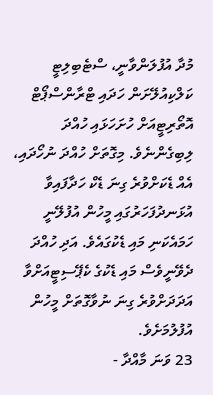މުދާ އުފުލަންވާނީ، ސްޓެބިލިޓީ ކަލްކިއުލޭށަން ހަދައި ޓްރާންސްޕޯޓް އޮތޯރިޓީއަށް ހުށަހަޅައި ހުއްދަ ލިބިގެންނެވެ. މިގޮތަށް ހުއްދަ ނުހޯދައި، އެއް ޑެކަށްވުރެ ގިނަ ޑެކް ހަދާފައިވާ އުޅަނދުފަހަރުގައި މީހުން އުފުލޭނީ ހަމައެކަނި މައި ޑެކުގައެވެ. އަދި ހުއްދަ ދެވޭނީވެސް މައި ޑެކުގެ ކެޕޭސިޓީއަށްވާ އަދަދަށްވުރެ ގިނަ ނުވާގޮތަށް މީހުން އުފުލުމަށެވެ.
23 ވަނަ މާއްދާ -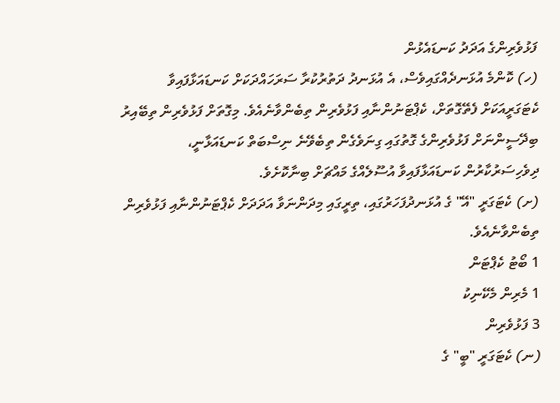ފަޅުވެރިންގެ އަދަދު ކަނޑައެޅުން
(ހ) ކޮންމެ އުޅަނދެއްގައިވެސް، އެ އުޅަނދު ދަތުރުކުރާ ސަރަހައްދަކަށް ކަނޑައަޅާފައިވާ ކެޓަގަރީއަކަށް ފެތޭގޮތަށް، ކެޕްޓަނުންނާއި ފަޅުވެރިން ތިބެންވާނެއެވެ. މިގޮތަށް ފަޅުވެރިން ތިބޭއިރު ބިދޭސީންނަށް ފަޅުވެރިންގެ ގޮތުގައި ގިނަވެގެން ތިބެވޭނެ ނިސްބަތް ކަނޑައަޅާނީ، ދިވެހިސަރުކާރުން ކަނޑައަޅާފައިވާ އުސޫލެއްގެ މައްޗަށް ބިނާކޮށެވެ.
(ށ) ކެޓަގަރީ "އޭ" ގެ އުޅަނދުފަހަރުގައި، ތިރީގައި މިދަންނަވާ އަދަދަށް ކެޕްޓަނުންނާއި ފަޅުވެރިން ތިބެންވާނެއެވެ.
1 ބޯޓު ކެޕްޓަން
1 މެރިން މެކޭނިކު
3 ފަޅުވެރިން
(ނ) ކެޓަގަރީ "ބީ" ގެ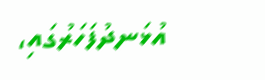އުޅަނދުފަހަރުގައި،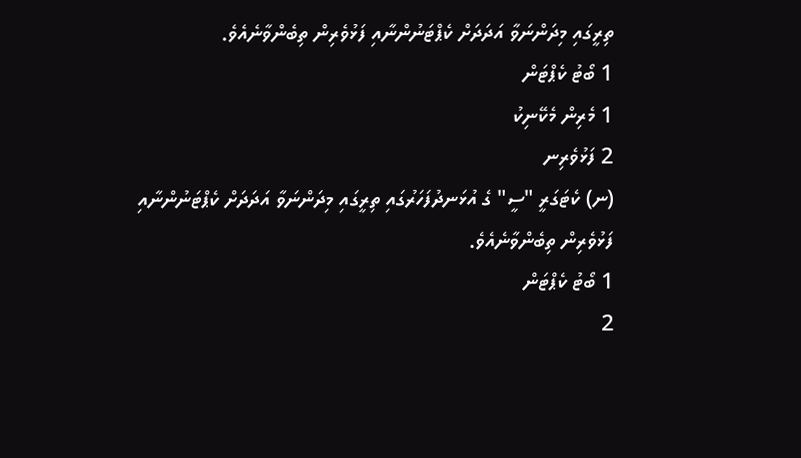ތިރީގައި މިދަންނަވާ އަދަދަށް ކެޕްޓަނުންނާއި ފަޅުވެރިން ތިބެންވާނެއެވެ.
1 ބޯޓު ކެޕްޓަން
1 މެރިން މެކޭނިކު
2 ފަޅުވެރިނ
(ނ) ކެޓަގަރީ "ސީ" ގެ އުޅަނދުފަހަރުގައި ތިރީގައި މިދަންނަވާ އަދަދަށް ކެޕްޓަނުންނާއި ފަޅުވެރިން ތިބެންވާނެއެވެ.
1 ބޯޓު ކެޕްޓަން
2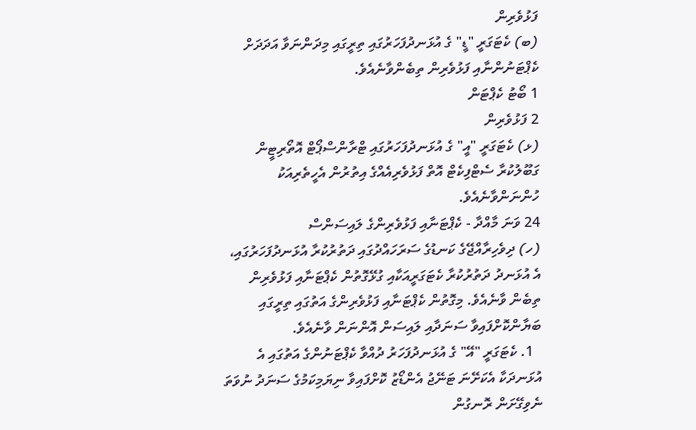ފަޅުވެރިން
(ބ) ކެޓަގަރީ "ޑީ" ގެ އުޅަނދުފަހަރުގައި ތިރީގައި މިދަންނަވާ އަދަދަށް ކެޕްޓަނުންނާއި ފަޅުވެރިން ތިބެންވާނެއެވެ.
1 ބޯޓު ކެޕްޓަން
2 ފަޅުވެރިން
(ޅ) ކެޓަގަރީ "އީ" ގެ އުޅަނދުފަހަރުގައި ޓްރާންސްޕޯޓް އޮތޯރިޓީން ގަބޫލުކުރާ ސެޓްފިކެޓް އޮތް ފަޅުވެރިއެއްގެ އިތުރުން އެހީތެރިއަކު ހުންނަންވާނެއެވެ.
24 ވަނަ މާއްދާ - ކެޕްޓަނާއި ފަޅުވެރިންގެ ލައިސަންސް
(ހ) ދިވެހިރާއްޖޭގެ ކަނޑުގެ ސަރަހައްދުގައި ދަތުރުކުރާ އުޅަނދުފަހަރުގައި، އެ އުޅަނދު ދަތުރުކުރާ ކެޓަގަރީއަކާއި ގުޅޭގޮތުން ކެޕްޓަނާއި ފަޅުވެރިން ތިބެން ވާނެއެވެ. މިގޮތުން ކެޕްޓަނާއި ފަޅުވެރިންގެ އަތުގައި ތިރީގައި ބަޔާންކޮށްފައިވާ ސަނަދާއި ލައިސަން އޮންނަން ވާނެއެވެ.
  1. ކެޓަގަރީ "އޭ" ގެ އުޅަނދުފަހަރު ދުއްވާ ކެޕްޓަނުންގެ އަތުގައި އެ އުޅަނދަކާ އެކަށޭނަ ޓަނޭޖު އެންޑޯޒު ކޮށްފައިވާ ނިޔަމިކަމުގެ ސަނަދު ނުވަތަ ނެވިގޭށަން ރޮނގުން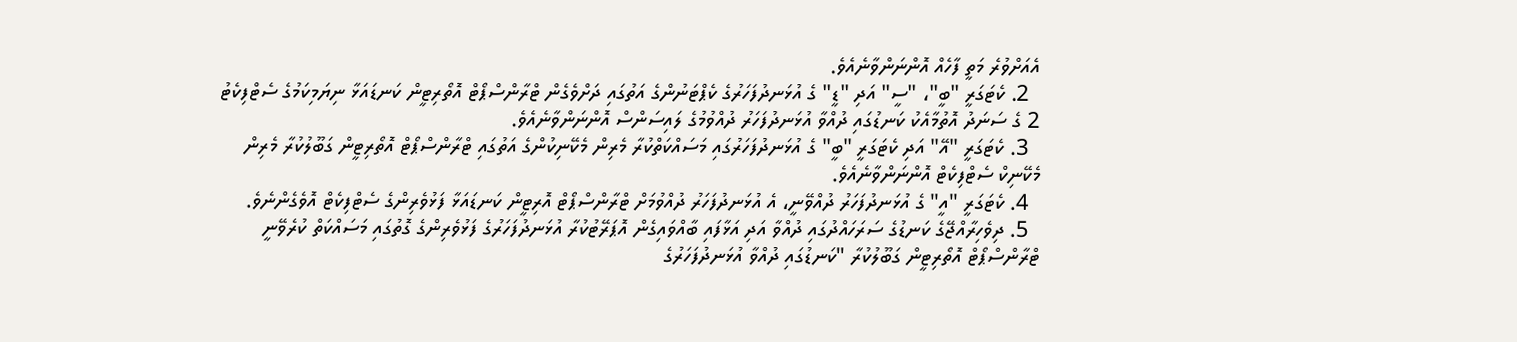އެއަށްވުރެ މަތީ ފާހެއް އޮންނަންވާނެއެވެ.
  2. ކެޓަގަރީ "ބީ"، "ސީ" އަދި "ޑީ" ގެ އުޅަނދުފަހަރުގެ ކެޕްޓަނުންގެ އަތުގައި ދަށްވެގެން ޓްރާންސްޕޯޓް އޮތޯރިޓީން ކަނޑައަޅާ ނިޔަމިކަމުގެ ސެޓްފިކެޓު 2 ގެ ސަނަދު އޮތުމާއެކު ކަނޑުގައި ދުއްވާ އުޅަނދުފަހަރު ދުއްވުމުގެ ލައިސަންސް އޮންނަންވާނެއެވެ.
  3. ކެޓަގަރީ "އޭ" އަދި ކެޓަގަރީ "ބީ" ގެ އުޅަނދުފަހަރުގައި މަސައްކަތްކުރާ މެރިން މެކޭނިކުންގެ އަތުގައި ޓްރާންސްޕޯޓް އޮތޯރިޓީން ގަބޫލުކުރާ މެރިން މެކޭނިކް ސެޓްފިކެޓް އޮންނަންވާނެއެވެ.
  4. ކެޓަގަރީ "އީ" ގެ އުޅަނދުފަހަރު ދުއްވޭނީ، އެ އުޅަނދުފަހަރު ދުއްވުމަށް ޓްރާންސްޕޯޓް އޮރިޓީން ކަނޑައަޅާ ފަޅުވެރިންގެ ސެޓްފިކެޓް އޮވެގެންނެވެ.
  5. ދިވެހިރާއްޖޭގެ ކަނޑުގެ ސަރަހައްދުގައި ދުއްވާ އަދި އަޅާފައި ބާއްވައިގެން އޮޕަރޭޓުކުރާ އުޅަނދުފަހަރުގެ ފަޅުވެރިންގެ ގޮތުގައި މަސައްކަތް ކުރެވޭނީ ޓްރާންސްޕޯޓް އޮތޯރިޓީން ގަބޫލުކުރާ "ކަނޑުގައި ދުއްވާ އުޅަނދުފަހަރުގެ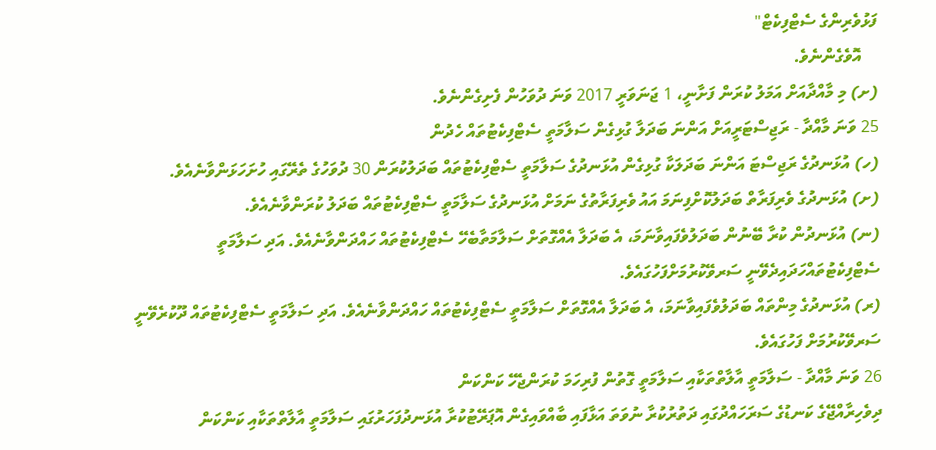ފަޅުވެރިންގެ ސެޓްފިކެޓް"
    އޮވެގެންނެވެ.
(ށ) މި މާއްދާއަށް އަމަލު ކުރަން ފަށާނީ، 1 ޖަނަވަރީ 2017 ވަނަ ދުވަހުން ފެށިގެންނެވެ.
25 ވަނަ މާއްދާ - ރަޖިސްޓަރީއަށް އަންނަ ބަދަލާ ގުޅިގެން ސަލާމަތީ ސެޓްފިކެޓުތައް ހެދުން
(ހ) އުޅަނދުގެ ރަޖިސްޓަ އަންނަ ބަދަލަކާ ގުޅިގެން އުޅަނދުގެ ސަލާމަތީ ސެޓްފިކެޓުތައް ބަދަލުކުރަން 30 ދުވަހުގެ ތެރޭގައި ހުށަހަޅަންވާނެއެވެ.
(ށ) އުޅަނދުގެ ވެރިފަރާތް ބަދަލުކޮށްފިނަމަ އައު ވެރިފަރާތުގެ ނަމަށް އުޅަނދުގެ ސަލާމަތީ ސެޓްފިކެޓުތައް ބަދަލު ކުރަންވާނެއެވެ.
(ނ) އުޅަނދުން ކުރާ ބޭނުން ބަދަލުވެފައިވާނަމަ، އެ ބަދަލާ އެއްގޮތަށް ސަލާމަތާބެހޭ ސެޓްފިކެޓުތައް ހައްދަންވާނެއެވެ. އަދި ސަލާމަތީ ސެޓްފިކެޓުތައްހަދައިދެވޭނީ ސަރވޭކުރުމަށްފަހުގައެވެ.
(ރ) އުޅަނދުގެ މިންތައް ބަދަލުވެފައިވާނަމަ، އެ ބަދަލާ އެއްގޮތަށް ސަލާމަތީ ސެޓްފިކެޓުތައް ހައްދަންވާނެއެވެ. އަދި ސަލާމަތީ ސެޓްފިކެޓުތައް ދޫކުރެވޭނީ ސަރވޭކުރުމަށް ފަހުގައެވެ.
26 ވަނަ މާއްދާ - ސަލާމަތީ އާލާތްތަކާއި ސަލާމަތީ ގޮތުން ފުރިހަމަ ކުރަންޖެހޭ ކަންކަން
ދިވެހިރާއްޖޭގެ ކަނޑުގެ ސަރަހައްދުގައި ދަތުރުކުރާ ނުވަތަ އަޅާފައި ބާއްވައިގެން އޮޕަރޭޓުކުރާ އުޅަނދުފަހަރުގައި ސަލާމަތީ އާލާތްތަކާއި ކަންކަން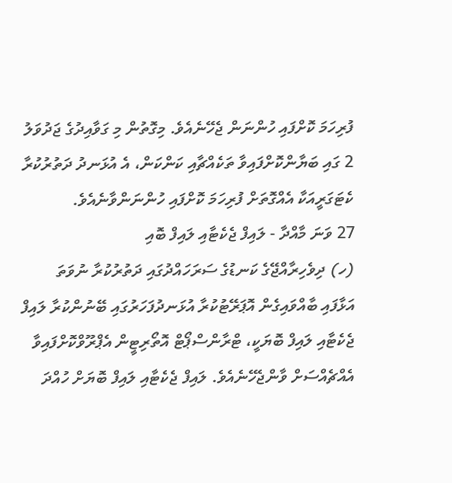ފުރިހަމަ ކޮށްފައި ހުންނަން ޖެހޭނެއެވެ. މިގޮތުން މި ގަވާއިދުގެ ޖަދުވަލު 2 ގައި ބަޔާންކޮށްފައިވާ ތަކެއްޗާއި ކަންކަން، އެ އުޅަނދު ދަތުރުކުރާ ކެޓަގަރީއަކާ އެއްގޮތަށް ފުރިހަމަ ކޮށްފައި ހުންނަންވާނެއެވެ.
27 ވަނަ މާއްދާ - ލައިފް ޖެކެޓާއި ލައިފް ބޮއި
(ހ) ދިވެހިރާއްޖޭގެ ކަނޑުގެ ސަރަހައްދުގައި ދަތުރުކުރާ ނުވަތަ އަޅާފައި ބާއްވައިގެން އޮޕަރޭޓުކުރާ އުޅަނދުފަހަރުގައި ބޭނުންކުރާ ލައިފް ޖެކެޓާއި ލައިފް ބޮޔަކީ، ޓްރާންސްޕޯޓް އޮތޯރިޓީން އެޕްރޫވްކޮށްފައިވާ އެއްޗެއްސަށް ވާންޖެހޭނެއެވެ. ލައިފް ޖެކެޓާއި ލައިފް ބޮޔަށް ހުއްދަ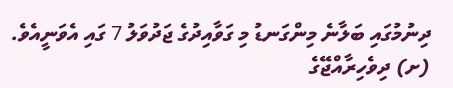ދިނުމުގައި ބަލާނެ މިންގަނޑު މި ގަވާއިދުގެ ޖަދުވަލު 7 ގައި އެވަނީއެވެ.
(ށ) ދިވެހިރާއްޖޭގެ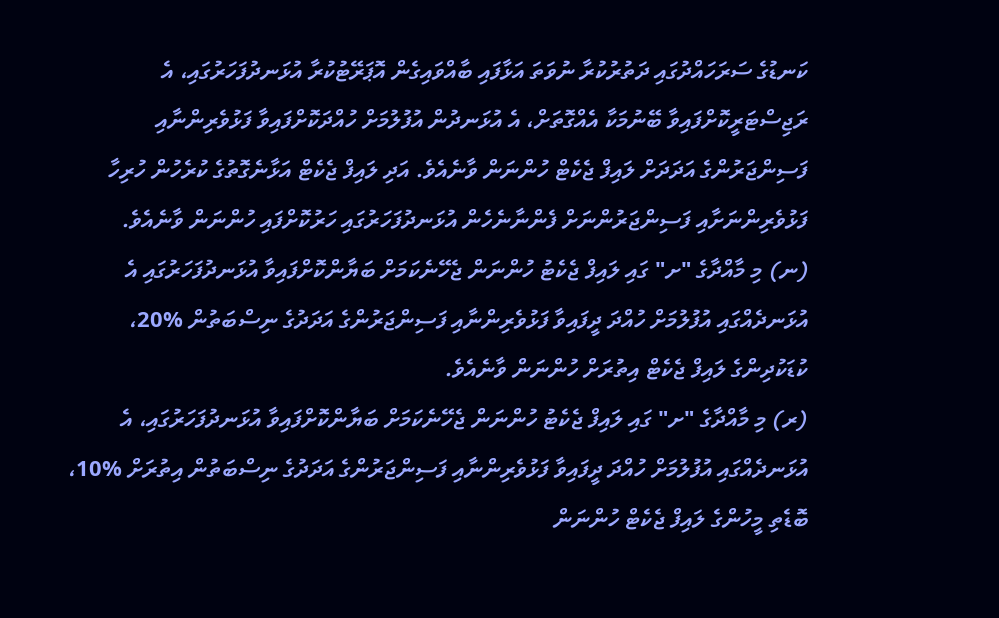ކަނޑުގެ ސަރަހައްދުގައި ދަތުރުކުރާ ނުވަތަ އަޅާފައި ބާއްވައިގެން އޮޕަރޭޓުކުރާ އުޅަނދުފަހަރުގައި، އެ ރަޖިސްޓަރީކޮށްފައިވާ ބޭނުމަކާ އެއްގޮތަށް، އެ އުޅަނދުން އުފުލުމަށް ހުއްދަކޮށްފައިވާ ފަޅުވެރިންނާއި ފަސިންޖަރުންގެ އަދަދަށް ލައިފް ޖެކެޓް ހުންނަން ވާނެއެވެ. އަދި ލައިފް ޖެކެޓް އަޅާނެގޮތުގެ ކުރެހުން ހުރިހާ ފަޅުވެރިންނަށާއި ފަސިންޖަރުންނަށް ފެންނާނެހެން އުޅަނދުފަހަރުގައި ހަރުކޮށްފައި ހުންނަން ވާނެއެވެ.
(ނ) މި މާއްދާގެ "ށ" ގައި ލައިފް ޖެކެޓު ހުންނަން ޖެހޭނެކަމަށް ބަޔާންކޮށްފައިވާ އުޅަނދުފަހަރުގައި އެ އުޅަނދެއްގައި އުފުލުމަށް ހުއްދަ ދީފައިވާ ފަޅުވެރިންނާއި ފަސިންޖަރުންގެ އަދަދުގެ ނިސްބަތުން %20، ކުޑަކުދިންގެ ލައިފް ޖެކެޓް އިތުރަށް ހުންނަން ވާނެއެވެ.
(ރ) މި މާއްދާގެ "ށ" ގައި ލައިފް ޖެކެޓު ހުންނަން ޖެހޭނެކަމަށް ބަޔާންކޮށްފައިވާ އުޅަނދުފަހަރުގައި، އެ އުޅަނދެއްގައި އުފުލުމަށް ހުއްދަ ދީފައިވާ ފަޅުވެރިންނާއި ފަސިންޖަރުންގެ އަދަދުގެ ނިސްބަތުން އިތުރަށް %10، ބޮޑެތި މީހުންގެ ލައިފް ޖެކެޓް ހުންނަން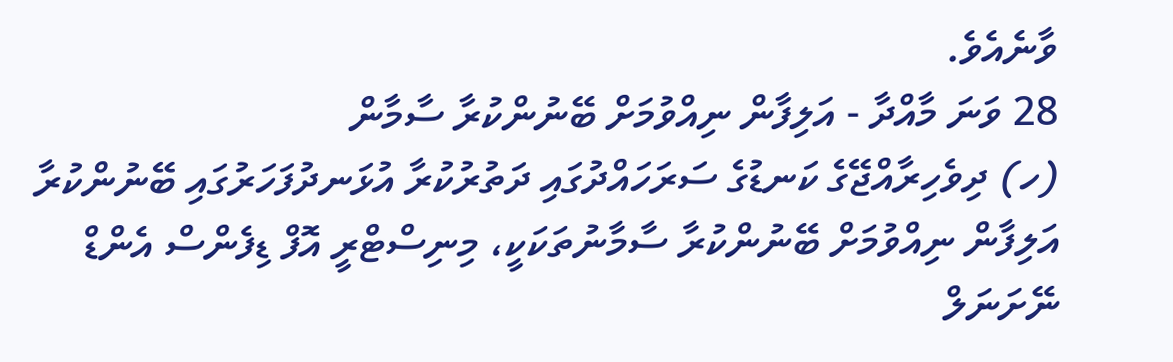ވާނެއެވެ.
28 ވަނަ މާއްދާ - އަލިފާން ނިއްވުމަށް ބޭނުންކުރާ ސާމާން
(ހ) ދިވެހިރާއްޖޭގެ ކަނޑުގެ ސަރަހައްދުގައި ދަތުރުކުރާ އުޅަނދުފަހަރުގައި ބޭނުންކުރާ އަލިފާން ނިއްވުމަށް ބޭނުންކުރާ ސާމާނުތަކަކީ، މިނިސްޓްރީ އޮފް ޑިފެންސް އެންޑް ނޭށަނަލް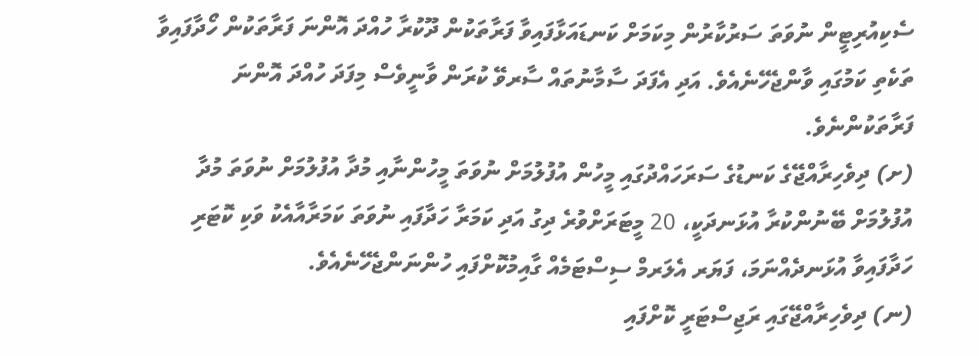ސެކިއުރިޓީން ނުވަތަ ސަރުކާރުން މިކަމަށް ކަނޑައަޅާފައިވާ ފަރާތަކުން ދޫކުރާ ހުއްދަ އޮންނަ ފަރާތަކުން ހޯދާފައިވާ ތަކެތި ކަމުގައި ވާންޖެހޭނެއެވެ. އަދި އެފަދަ ސާމާނުތައް ސާރވޭ ކުރަން ވާނީވެސް މިފަދަ ހުއްދަ އޮންނަ ފަރާތަކުންނެވެ.
(ށ) ދިވެހިރާއްޖޭގެ ކަނޑުގެ ސަރަހައްދުގައި މީހުން އުފުލުމަށް ނުވަތަ މީހުންނާއި މުދާ އުފުލުމަށް ނުވަތަ މުދާ އުފުލުމަށް ބޭނުންކުރާ އުޅަނދަކީ، 20 މީޓަރަށްވުރެ ދިގު އަދި ކަމަރާ ހަދާފައި ނުވަތަ ކަމަރާއާއެކު ވަކި ކޮޓަރި ހަދާފައިވާ އުޅަނދެއްނަމަ، ފަޔަރ އެލަރމް ސިސްޓަމެއް ގާއިމުކޮށްފައި ހުންނަންޖެހޭނެއެވެ.
(ނ) ދިވެހިރާއްޖޭގައި ރަޖިސްޓަރީ ކޮށްފައި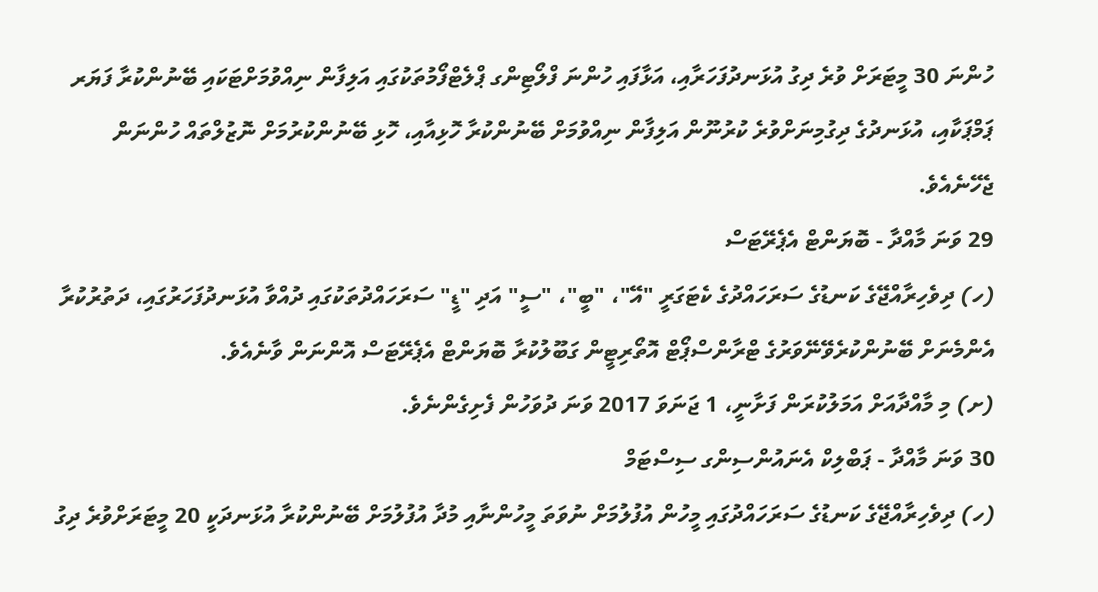ހުންނަ 30 މީޓަރަށް ވުރެ ދިގު އުޅަނދުފަހަރާއި، އަޅާފައި ހުންނަ ފްލޯޓިންގ ޕްލެޓްފޯމުތަކުގައި އަލިފާން ނިއްވުމަށްޓަކައި ބޭނުންކުރާ ފަޔަރ ޕަމްޕަކާއި، އުޅަނދުގެ ދިގުމިނަށްވުރެ ކުރުނޫން އަލިފާން ނިއްވުމަށް ބޭނުންކުރާ ހޮޅިއާއި، ހޮޅި ބޭނުންކުރުމަށް ނޮޒުލްތައް ހުންނަން ޖެހޭނެއެވެ.
29 ވަނަ މާއްދާ - ބޮޔަންޓް އެޕެރޭޓަސް
(ހ) ދިވެހިރާއްޖޭގެ ކަނޑުގެ ސަރަހައްދުގެ ކެޓަގަރީ "އޭ"، "ބީ"، "ސީ" އަދި "ޑީ" ސަރަހައްދުތަކުގައި ދުއްވާ އުޅަނދުފަހަރުގައި، ދަތުރުކުރާ އެންމެނަށް ބޭނުންކުރެވޭނޭވަރުގެ ޓްރާންސްޕޯޓް އޮތޯރިޓީން ގަބޫލުކުރާ ބޮޔަންޓް އެޕެރޭޓަސް އޮންނަން ވާނެއެވެ.
(ށ) މި މާއްދާއަށް އަމަލުކުރަން ފަށާނީ، 1 ޖަނަވަ 2017 ވަނަ ދުވަހުން ފެށިގެންނެވެ.
30 ވަނަ މާއްދާ - ޕަބްލިކް އެނައުންސިންގ ސިސްޓަމް
(ހ) ދިވެހިރާއްޖޭގެ ކަނޑުގެ ސަރަހައްދުގައި މީހުން އުފުލުމަށް ނުވަތަ މީހުންނާއި މުދާ އުފުލުމަށް ބޭނުންކުރާ އުޅަނދަކީ 20 މީޓަރަށްވުރެ ދިގު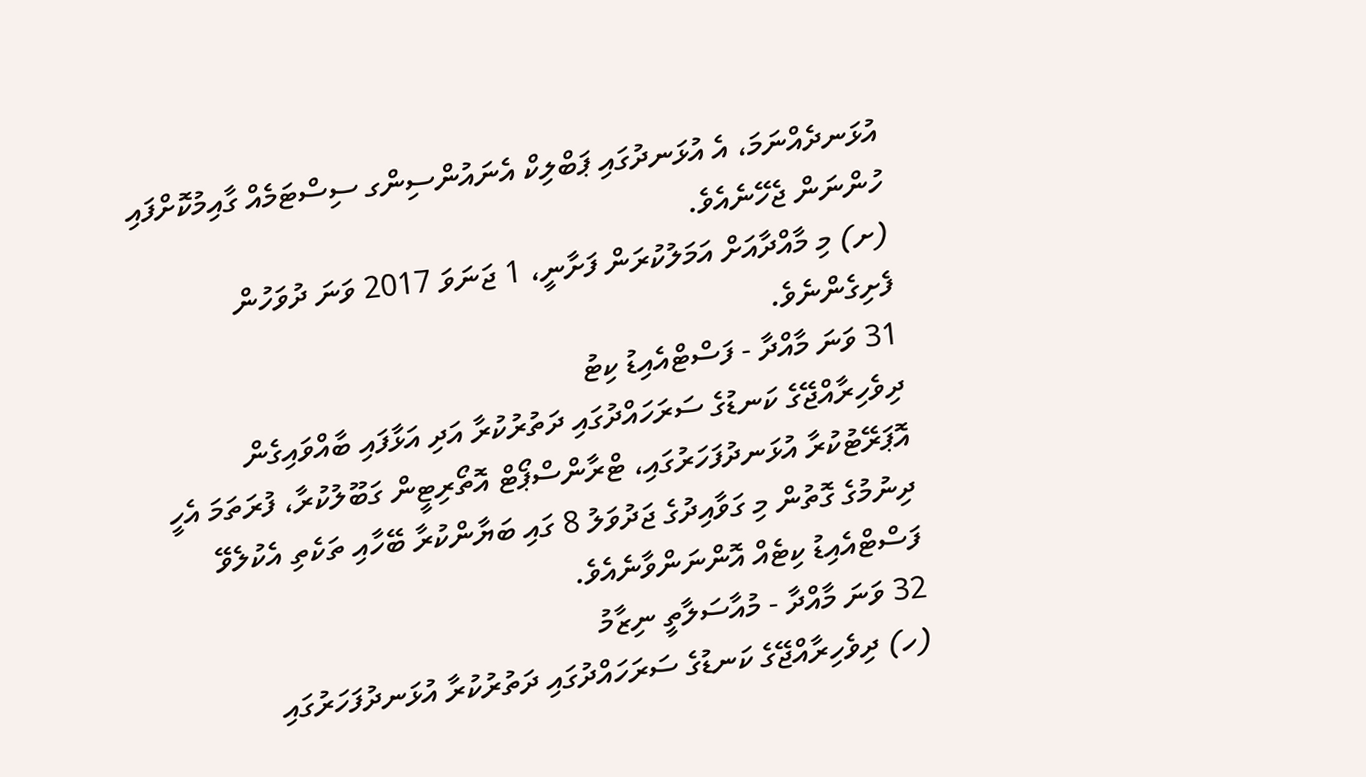އުޅަނދެއްނަމަ، އެ އުޅަނދުގައި ޕަބްލިކް އެނައުންސިންގ ސިސްޓަމެއް ގާއިމުކޮށްފައި ހުންނަން ޖެހޭނެއެވެ.
(ށ) މި މާއްދާއަށް އަމަލުކުރަން ފަށާނީ، 1 ޖަނަވަ 2017 ވަނަ ދުވަހުން ފެށިގެންނެވެ.
31 ވަނަ މާއްދާ - ފަސްޓްއެއިޑު ކިޓު
ދިވެހިރާއްޖޭގެ ކަނޑުގެ ސަރަހައްދުގައި ދަތުރުކުރާ އަދި އަޅާފައި ބާއްވައިގެން އޮޕަރޭޓުކުރާ އުޅަނދުފަހަރުގައި، ޓްރާންސްޕޯޓް އޮތޯރިޓީން ގަބޫލުކުރާ، ފުރަތަމަ އެހީ ދިނުމުގެ ގޮތުން މި ގަވާއިދުގެ ޖަދުވަލު 8 ގައި ބަޔާންކުރާ ބޭހާއި ތަކެތި އެކުލެވޭ ފަސްޓްއެއިޑު ކިޓެއް އޮންނަންވާނެއެވެ.
32 ވަނަ މާއްދާ - މުއާސަލާތީ ނިޒާމު
(ހ) ދިވެހިރާއްޖޭގެ ކަނޑުގެ ސަރަހައްދުގައި ދަތުރުކުރާ އުޅަނދުފަހަރުގައި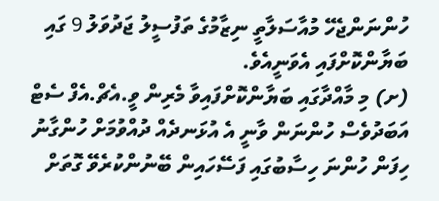ހުންނަންޖެހޭ މުއާސަލާތީ ނިޒާމުގެ ތަފުސީލު ޖަދުވަލު 9 ގައި ބަޔާންކޮށްފައި އެވަނީއެވެ.
(ށ) މި މާއްދާގައި ބަޔާންކޮށްފައިވާ މެރިން ވީ.އެޗް.އެފް ސެޓް އަބަދުވެސް ހުންނަން ވާނީ އެ އުޅަނދެއް ދުއްވުމަށް ހުންގާނު ހިފަން ހުންނަ ހިސާބުގައި ފަސޭހައިން ބޭނުންކުރެވޭ ގޮތަށް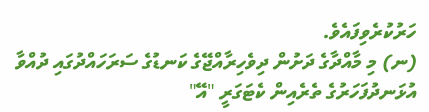ހަރުކުރެވިފައެވެ.
(ނ) މި މާއްދާގެ ދަށުން ދިވެހިރާއްޖޭގެ ކަނޑުގެ ސަރަހައްދުގައި ދުއްވާ އުޅަނދުފަހަރުގެ ތެރެއިން ކެޓަގަރީ "އޭ"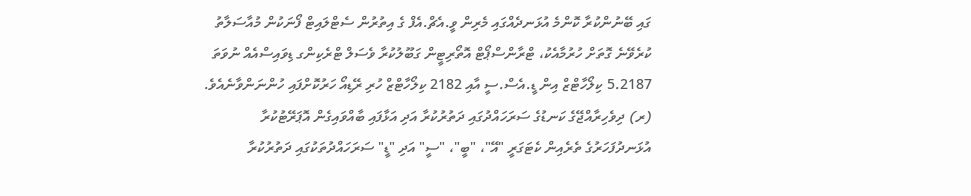ގައި ބޭނުންކުރާ ކޮންމެ އުޅަނދެއްގައި މެރިން ވީ.އެޗް.އެފް ގެ އިތުރުން ސެޓްލައިޓް ފޯނަކުން މުއާސަލާތު ކުރެވޭނެ ގޮތަށް ހުރުމާއެކު، ޓްރާންސްޕޯޓް އޮތޯރިޓީން ގަބޫލުކުރާ ވެސަލް ޓްރެކިންގ ޑިވައިސްއެއް ނުވަތަ 5.2187 ކިލޯހާޓްޒް އިން ޑީ.އެސް.ސީ އާއި 2182 ކިލޯހާޓްޒް ހުރި ރޭޑިއޯ ހަރުކޮށްފައި ހުންނަންވާނެއެވެ.
(ރ) ދިވެހިރާއްޖޭގެ ކަނޑުގެ ސަރަހައްދުގައި ދަތުރުކުރާ އަދި އަޅާފައި ބާއްވައިގެން އޮޕަރޭޓުކުރާ އުޅަނދުފަހަރުގެ ތެރެއިން ކެޓަގަރީ "އޭ"، "ބީ"، "ސީ" އަދި "ޑީ" ސަރަހައްދުތަކުގައި ދަތުރުކުރާ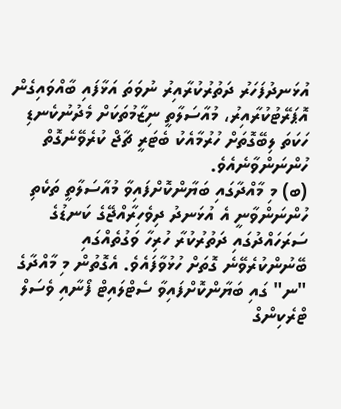އުޅަނދުފަހަރު ދަތުރުކުރާއިރު ނުވަތަ އަޅާފައި ބާއްވައިގެން އޮޕަރޭޓުކުރާއިރު، މުއާސަލާތީ ނިޒާމުތަކަށް މެދުނުކެނޑި ހަކަތަ ލިބޭގޮތަށް ހުރުމާއެކު ބެޓަރީ ޗާޖް ކުރެވޭނެގޮތް ހުންނަންވާނެއެވެ.
(ބ) މި މާއްދާގައި ބަޔާންކޮށްފައިވާ މުއާސަލާތީ ތަކެތި ހުންނަންވާނީ އެ އުޅަނދު ދިވެހިރާއްޖޭގެ ކަނޑުގެ ސަރަހައްދުގައި ދަތުރުކުރާ ހުރިހާ ވަގުތެއްގައި ބޭނުންކުރެވޭނެ ގޮތަށް ހުޅުވާފައެވެ. އެގޮތުން މި މާއްދާގެ "ނ" ގައި ބަޔާންކޮށްފައިވާ ސެޓްލައިޓް ފޯނާއި ވެސަލް ޓްރެކިންގް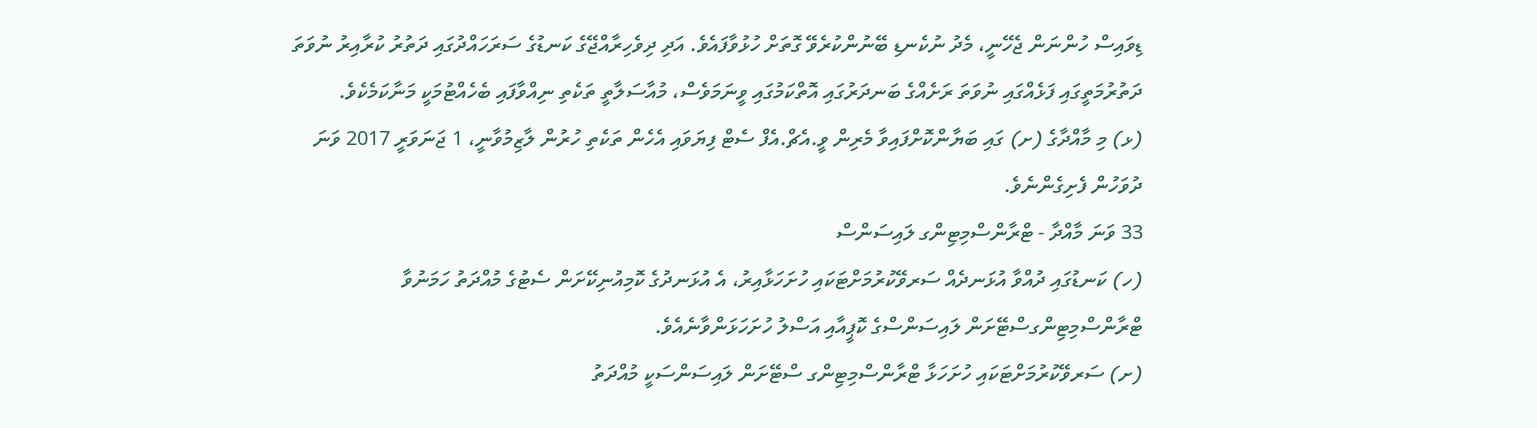ޑިވައިސް ހުންނަން ޖެހޭނީ، މެދު ނުކެނޑި ބޭނުންކުރެވޭ ގޮތަށް ހުޅުވާފައެވެ. އަދި ދިވެހިރާއްޖޭގެ ކަނޑުގެ ސަރަހައްދުގައި ދަތުރު ކުރާއިރު ނުވަތަ ދަތުރުމަތީގައި ފަޅެއްގައި ނުވަތަ ރަށެއްގެ ބަނދަރުގައި އޮތްކަމުގައި ވީނަމަވެސް، މުއާސަލާތީ ތަކެތި ނިއްވާފައި ބެހެއްޓުމަކީ މަނާކަމެކެވެ.
(ޅ) މި މާއްދާގެ (ށ) ގައި ބަޔާންކޮށްފައިވާ މެރިން ވީ.އެޗް.އެފް ސެޓް ފިޔަވައި އެހެން ތަކެތި ހުރުން ލާޒިމުވާނީ، 1 ޖަނަވަރީ 2017 ވަނަ ދުވަހުން ފެށިގެންނެވެ.
33 ވަނަ މާއްދާ - ޓްރާންސްމިޓިންގ ލައިސަންސް
(ހ) ކަނޑުގައި ދުއްވާ އުޅަނދެއް ސަރވޭކުރުމަށްޓަކައި ހުށަހަޅާއިރު، އެ އުޅަނދުގެ ކޮމިއުނިކޭށަން ސެޓުގެ މުއްދަތު ހަމަނުވާ ޓްރާންސްމިޓިންގސްޓޭށަން ލައިސަންސްގެ ކޮޕީއާއި އަސްލު ހުށަހަޅަންވާނެއެވެ.
(ށ) ސަރވޭކުރުމަށްޓަކައި ހުށަހަޅާ ޓްރާންސްމިޓިންގ ސްޓޭށަން ލައިސަންސަކީ މުއްދަތު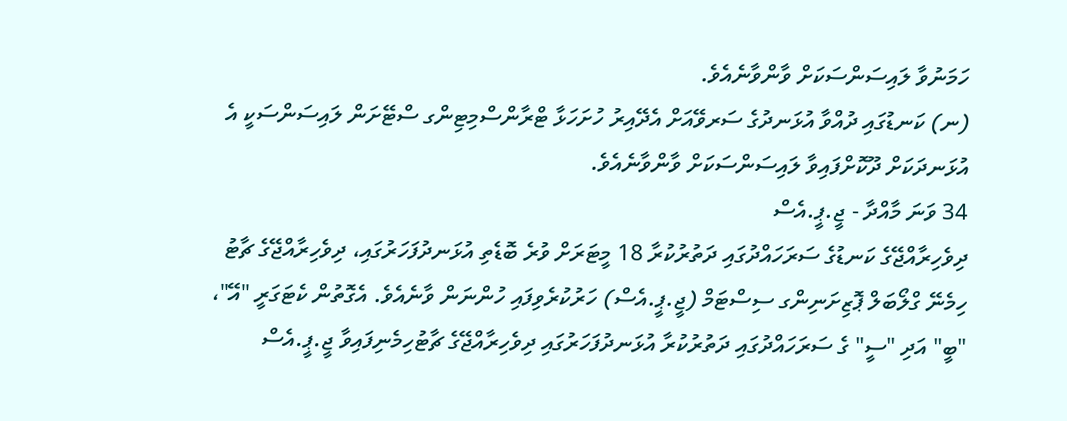ހަމަނުވާ ލައިސަންސަކަށް ވާންވާނެއެވެ.
(ނ) ކަނޑުގައި ދުއްވާ އުޅަނދުގެ ސަރވޭއަށް އެދޭއިރު ހުށަހަޅާ ޓްރާންސްމިޓިންގ ސްޓޭށަން ލައިސަންސަކީ އެ އުޅަނދަކަށް ދޫކޮށްފައިވާ ލައިސަންސަކަށް ވާންވާނެއެވެ.
34 ވަނަ މާއްދާ - ޖީ.ޕީ.އެސް
ދިވެހިރާއްޖޭގެ ކަނޑުގެ ސަރަހައްދުގައި ދަތުރުކުރާ 18 މީޓަރަށް ވުރެ ބޮޑެތި އުޅަނދުފަހަރުގައި، ދިވެހިރާއްޖޭގެ ޗާޓު ހިމެނޭ ގްލޯބަލް ޕޮޒިށަނިންގ ސިސްޓަމް (ޖީ.ޕީ.އެސް) ހަރުކުރެވިފައި ހުންނަން ވާނެއެވެ. އެގޮތުން ކެޓަގަރީ "އޭ"، "ބީ" އަދި "ސީ" ގެ ސަރަހައްދުގައި ދަތުރުކުރާ އުޅަނދުފަހަރުގައި ދިވެހިރާއްޖޭގެ ޗާޓުހިމެނިފައިވާ ޖީ.ޕީ.އެސް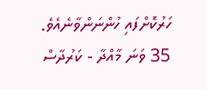ހަރުކޮށްފައި ހުންނަންވާނެއެވެ.
35 ވަނަ މާއްދާ - ކަރުދާސް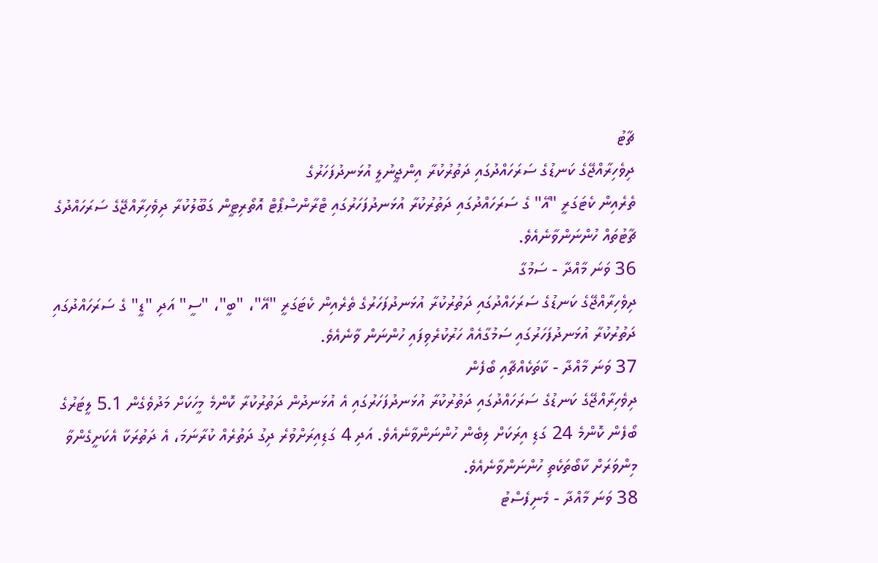ޗާޓު
ދިވެހިރާއްޖޭގެ ކަނޑުގެ ސަރަހައްދުގައި ދަތުރުކުރާ އިންޖީނުލީ އުޅަނދުފަހަރުގެ
ތެރެއިން ކެޓަގަރީ "އޭ" ގެ ސަރަހައްދުގައި ދަތުރުކުރާ އުޅަނދުފަހަރުގައި ޓްރާންސްޕޯޓް އޮތޯރިޓީން ގަބޫލުކުރާ ދިވެހިރާއްޖޭގެ ސަރަހައްދުގެ ޗާޓުތައް ހުންނަންވާނެއެވެ.
36 ވަނަ މާއްދާ - ސަމުގާ
ދިވެހިރާއްޖޭގެ ކަނޑުގެ ސަރަހައްދުގައި ދަތުރުކުރާ އުޅަނދުފަހަރުގެ ތެރެއިން ކެޓަގަރީ "އޭ"، "ބީ"، "ސީ" އަދި "ޑީ" ގެ ސަރަހައްދުގައި ދަތުރުކުރާ އުޅަނދުފަހަރުގައި ސަމުގާއެއް ހަރުކުރެވިފައި ހުންނަން ވާނެއެވެ.
37 ވަނަ މާއްދާ - ކާތަކެއްޗާއި ބޯފެން
ދިވެހިރާއްޖޭގެ ކަނޑުގެ ސަރަހައްދުގައި ދަތުރުކުރާ އުޅަނދުފަހަރުގައި އެ އުޅަނދުން ދަތުރުކުރާ ކޮންމެ މީހަކަށް މަދުވެގެން 5.1 ލީޓަރުގެ ބޯފެން ކޮންމެ 24 ގަޑި އިރަކަށް ލިބެން ހުންނަންވާނެއެވެ. އަދި 4 ގަޑިއިރަށްވުރެ ދިގު ދަތުރެއް ކުރާނަމަ، އެ ދަތުރަކާ އެކަށީގެންވާ މިންވަރަށް ކާބޯތަކެތި ހުންނަންވާނެއެވެ.
38 ވަނަ މާއްދާ - މެނިފެސްޓު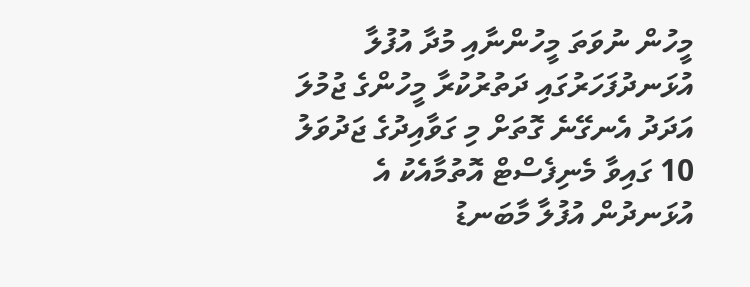މީހުން ނުވަތަ މީހުންނާއި މުދާ އުފުލާ އުޅަނދުފަހަރުގައި ދަތުރުކުރާ މީހުންގެ ޖުމުލަ އަދަދު އެނގޭނެ ގޮތަށް މި ގަވާއިދުގެ ޖަދުވަލު 10 ގައިވާ މެނިފެސްޓް އޮތުމާއެކު އެ އުޅަނދުން އުފުލާ މާބަނޑު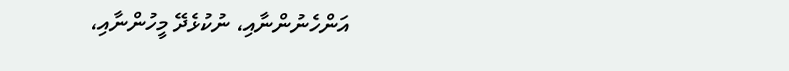އަންހެނުންނާއި، ނުކުޅެދޭ މީހުންނާއި،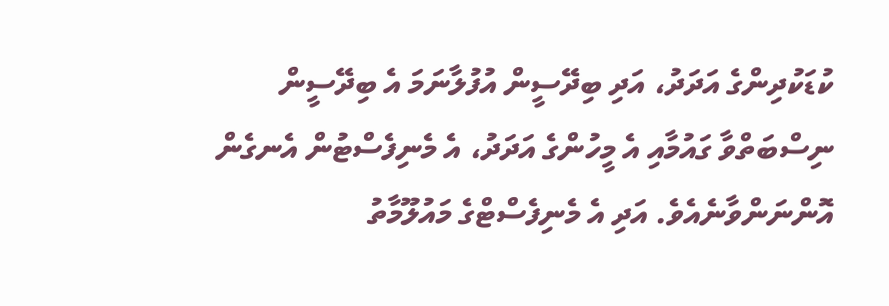ކުޑަކުދިންގެ އަދަދު، އަދި ބިދޭސީން އުފުލާނަމަ އެ ބިދޭސީން ނިސްބަތްވާ ގައުމާއި އެ މީހުންގެ އަދަދު، އެ މެނިފެސްޓުން އެނގެން އޮންނަންވާނެއެވެ. އަދި އެ މެނިފެސްޓްގެ މައުލޫމާތު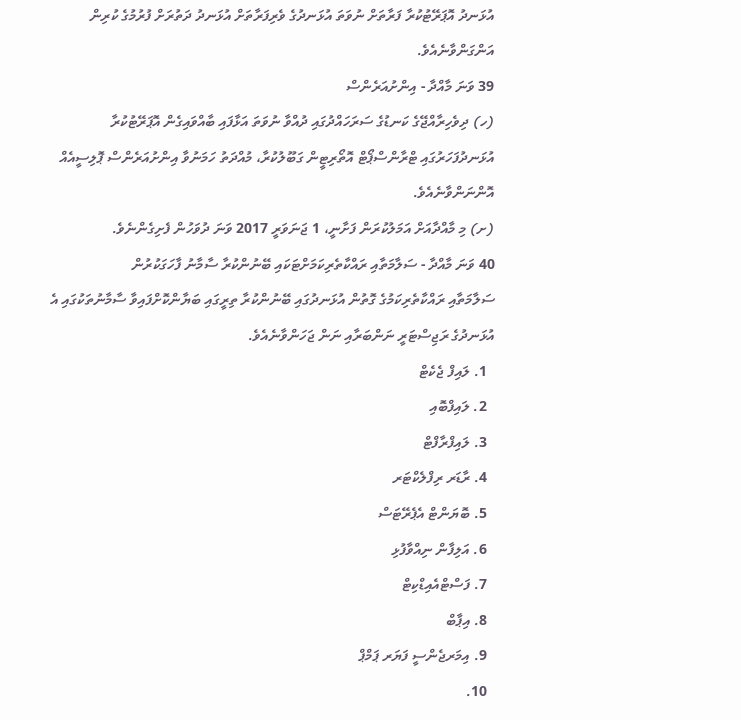އުޅަނދު އޮޕަރޭޓުކުރާ ފަރާތަށް ނުވަތަ އުޅަނދުގެ ވެރިފަރާތަށް އުޅަނދު ދަތުރަށް ފުރުމުގެ ކުރިން އަންގަންވާނެއެވެ.
39 ވަނަ މާއްދާ - އިންށުއަރެންސް
(ހ) ދިވެހިރާއްޖޭގެ ކަނޑުގެ ސަރަހައްދުގައި ދުއްވާ ނުވަތަ އަޅާފައި ބާއްވައިގެން އޮޕަރޭޓުކުރާ އުޅަނދުފަހަރުގައި ޓްރާންސްޕޯޓް އޮތޯރިޓީން ގަބޫލުކުރާ، މުއްދަތު ހަމަނުވާ އިންށުއަރެންސް ޕޮލިސީއެއް އޮންނަންވާނެއެވެ.
(ށ) މި މާއްދާއަށް އަމަލުކުރަން ފަށާނީ، 1 ޖަނަވަރީ 2017 ވަނަ ދުވަހުން ފެށިގެންނެވެ.
40 ވަނަ މާއްދާ - ސަލާމަތާއި ރައްކާތެރިކަމަށްޓަކައި ބޭނުންކުރާ ސާމާނު ފާހަގަކުރުން
ސަލާމަތާއި ރައްކާތެރިކަމުގެ ގޮތުން އުޅަނދުގައި ބޭނުންކުރާ ތިރީގައި ބަޔާންކޮށްފައިވާ ސާމާނުތަކުގައި އެ އުޅަނދުގެ ރަޖިސްޓަރީ ނަންބަރާއި ނަން ޖަހަންވާނެއެވެ.
  1. ލައިފް ޖެކެޓް
  2. ލައިފްބޮއި
  3. ލައިފްރާފްޓް
  4. ރާޑަރ ރިފްލެކްޓަރ
  5. ބޮޔަންޓް އެޕެރޭޓަސް
  6. އަލިފާން ނިއްވާފުޅި
  7. ފަސްޓްއެއިޑްކިޓް
  8. އިޕާބް
  9. އިމަރޖެންސީ ފަޔަރ ޕަމްޕް
  10.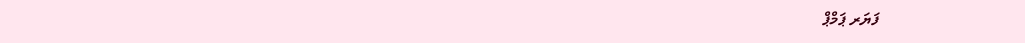ފަޔަރ ޕަމްޕް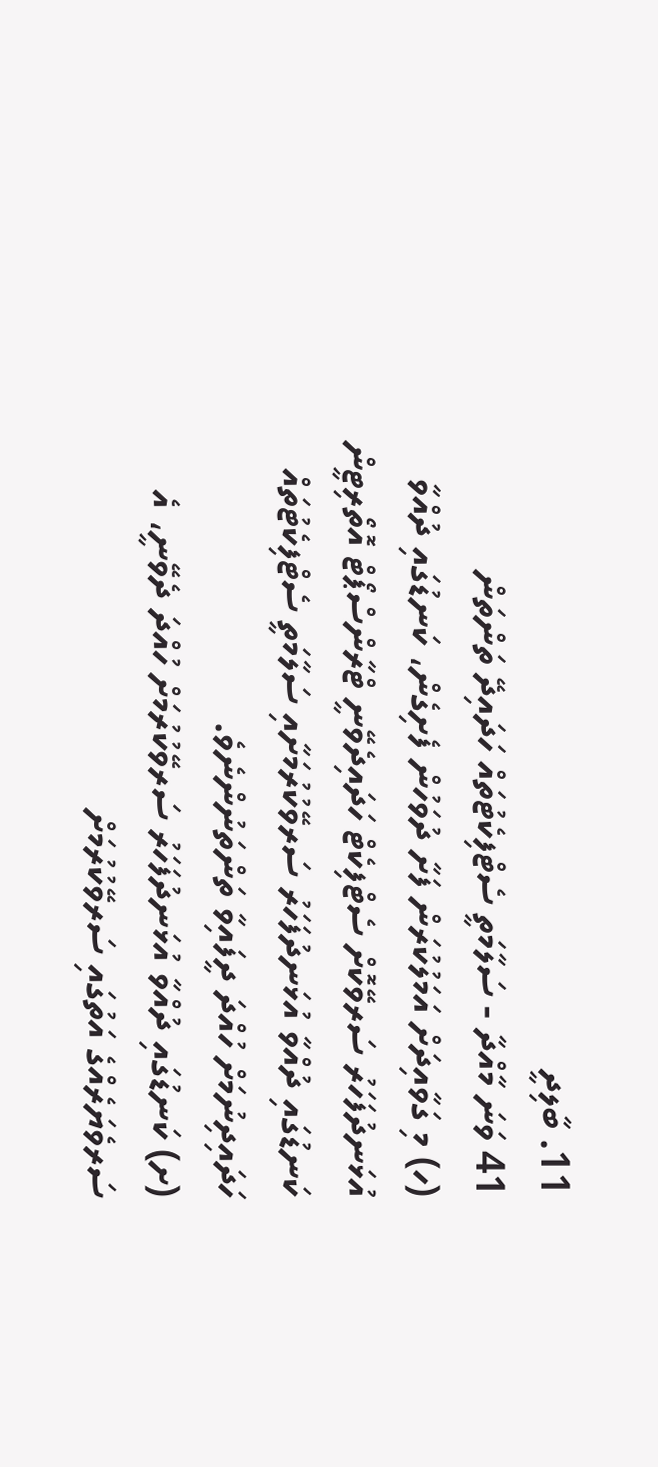11. ބާލިދީ
41 ވަނަ މާއްދާ - ސަލާމަތީ ސެޓްފިކެޓުތައް ހަދައިދޭ ތަންތަން
(ހ) މި ގަވާއިދަށް އަމަލުކުރަން ފަށާ ދުވަހުން ފެށިގެން، ކަނޑުގައި ދުއްވާ އުޅަނދުފަހަރު ސަރވޭކޮށް ސެޓްފިކެޓް ހަދައިދެވޭނީ ޓްރާންސްޕޯޓް އޮތޯރިޓީން ކަނޑުގައި ދުއްވާ އުޅަނދުފަހަރު ސަރވޭކުރުމަށާއި ސަލާމަތީ ސެޓްފިކެޓުތައް ހަދައިދިނުމަށް ހުއްދަ ދީފައިވާ ތަންތަނުންނެވެ.
(ށ) ކަނޑުގައި ދުއްވާ އުޅަނދުފަހަރު ސަރވޭކުރުމަށް ހުއްދަ ދެވޭނީ، އެ ސަރވެޔަރެއްގެ އަތުގައި ސަރވޭކުރުމަށް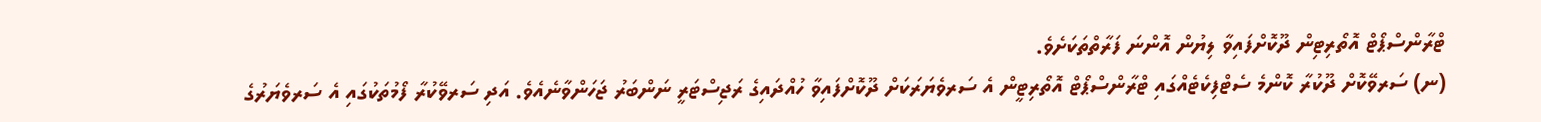ޓްރާންސްޕޯޓް އޮތޯރިޓިން ދޫކޮށްފައިވާ ލިޔުން އޮންނަ ފަރާތްތަކަށެވެ.
(ނ) ސަރވޭކޮށް ދޫކުރާ ކޮންމެ ސެޓްފިކެޓެއްގައި ޓްރާންސްޕޯޓް އޮތޯރިޓީން އެ ސަރވެޔަރަކަށް ދޫކޮށްފައިވާ ހުއްދައިގެ ރަޖިސްޓަރީ ނަންބަރު ޖަހަންވާނެއެވެ. އަދި ސަރވޭކުރާ ފޯމުތަކުގައި އެ ސަރވެޔަރުގެ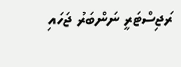ރަޖިސްޓަރީ ނަންބަރު ޖަހައި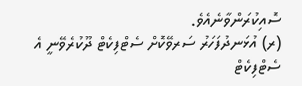ސޮއިކުރަންވާނެއެވެ.
(ރ) އުޅަނދުފަހަރު ސަރވޭކޮށް ސެޓްފިކެޓް ދޫކުރެވޭނީ އެ ސެޓްފިކެޓް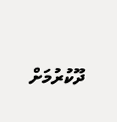ދޫކުރުމަށް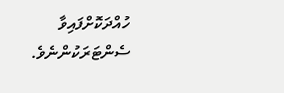ހުއްދަކޮށްފައިވާ ސެންޓަރަކުންނެވެ.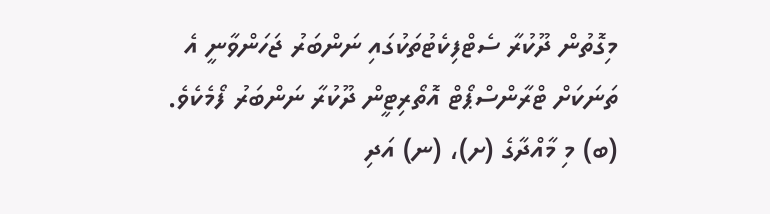މިގޮތުން ދޫކުރާ ސެޓްފިކެޓުތަކުގައި ނަންބަރު ޖަހަންވާނީ އެ ތަނަކަށް ޓްރާންސްޕޯޓް އޮތޯރިޓީން ދޫކުރާ ނަންބަރު ފޯމެކެވެ.
(ބ) މި މާއްދާގެ (ށ)، (ނ) އަދި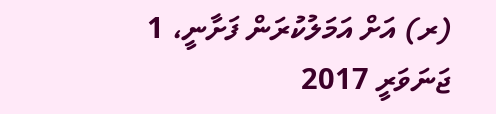(ރ) އަށް އަމަލުކުރަން ފަށާނީ، 1 ޖަނަވަރީ 2017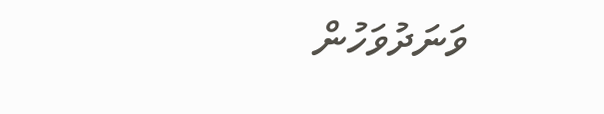ވަނަދުވަހުން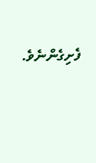ފެށިގެންނެވެ.